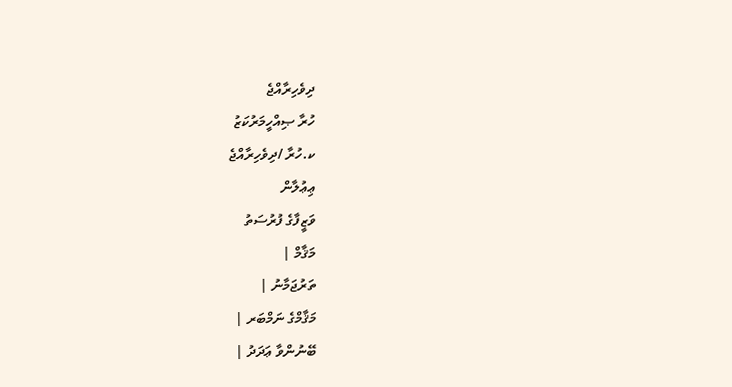ދިވެހިރާއްޖެ
ހުރާ ޞިއްހީމަރުކަޒު
ކ.ހުރާ /ދިވެހިރާއްޖެ
ޢިޢުލާން
ވަޒީފާގެ ފުރުސަތު
މަޤާމް |
ތަރުޖަމާނު |
މަޤާމްގެ ނަމްބަރ |
ބޭނުންވާ ޢަދަދު |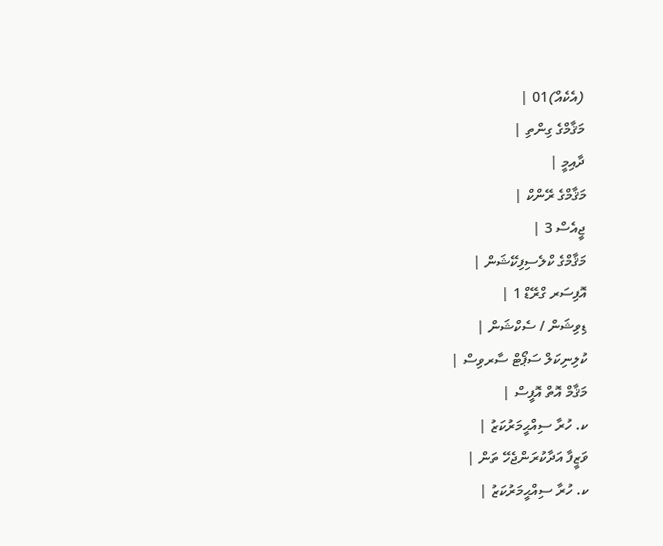(އެކެއް)01 |
މަޤާމްގެ ގިންތި |
ދާއިމީ |
މަޤާމްގެ ރޭންކް |
ޖީއެސް 3 |
މަޤާމްގެ ކްލެސިފިކޭޝަން |
އޮފިސަރ ގްރޭޑް 1 |
ޑިވިޝަން / ސެކްޝަން |
ކުލިނިކަލް ސަޕޯޓް ސާރވިސް |
މަޤާމް އޮތް އޮފީސް |
ކ. ހުރާ ސިއްޙީމަރުކަޒު |
ވަޒީފާ އަދާކުރަންޖެހޭ ތަން |
ކ. ހުރާ ސިއްޙީމަރުކަޒު |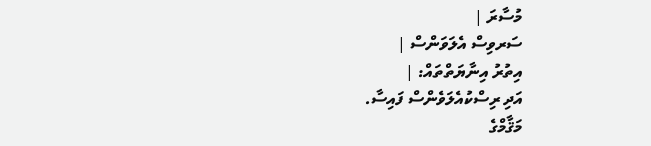މުސާރަ |
ސަރވިސް އެލަވަންސް |
އިތުރު އިނާޔަތްތައް: |
އަދި ރިސްކުއެލަވެންސް ފައިސާ.
މަޤާމްގެ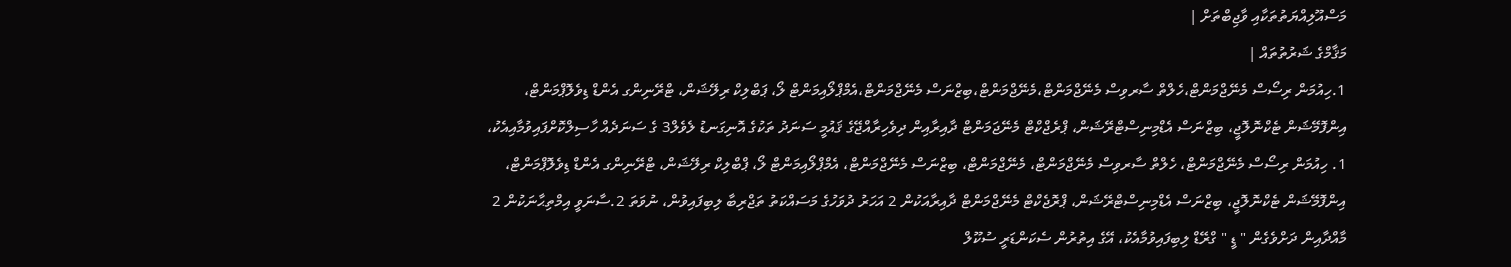މަސްއޫލިއްޔަތުތަކާއި ވާޖިބްތަށް |
މަޤާމްގެ ޝަރުތުތައް |
1.ހިއުމަން ރިސޯސް މެނޭޖްމަންޓް،ހެލްތް ސާރވިސް މެނޭޖްމަންޓް،މެނޭޖްމަންޓް،ބިޒްނަސް މެނޭޖްމަންޓް،އެމްޕްލޯއިމަންޓް ލޯ، ޕަބްލިކް ރިލޭޝަން، ޓްރޭނިންގ އެންޑް ޑިވެލޮޕްމަންޓް، އިންފޮމޭޝަން ޓެކްނޮލޮޖީ، ބިޒްނަސް އެޑްމިނިސްޓްރޭޝަން، ޕްރެޖްކްޓް މެނޭޖަމަންޓް ދާއިރާއިން ދިވެހިރާއްޖޭގެ ޤައުމީ ސަނަދު ތަކުގެ އޮނިގަނޑު ލެވެލް3 ގެ ސަނަދެއް ހާސިލްކޮށްފައިވުމާއިއެކު، 1. ހިއުމަން ރިސޯސް މެނޭޖްމަންޓް، ހެލްތް ސާރވިސް މެނޭޖްމަންޓް، މެނޭޖްމަންޓް، ބިޒްނަސް މެނޭޖްމަންޓް، އެމްޕްލޯއިމަންޓް ލޯ، ޕްބްލިކް ރިލޭޝަން، ޓްރޭނިންގ އެންޑް ޑިވެލޮޕްމަންޓް، އިންފޮމޭޝަން ޓެކްނޮލޮޖީ، ބިޒްނަސް އެޑްމިނިސްޓްރޭޝަން، ޕްރޮޖެކްޓް މެނޭޖްމަންޓް ދާއިރާއަކުން 2 އަހަރު ދުވަހުގެ މަސައްކަތު ތަޖްރިބާ ލިބިފައިވުން، ނުވަތަ 2.ސާނަވީ އިމްތިޙާނަކުން 2 މާއްދާއިން ދަށްވެގެން " ޑީ " ގްރޭޑް ލިބިފައިވުމާއެކު، އޭގެ އިތުރުން ސެކަންޑަރީ ސުކޫލް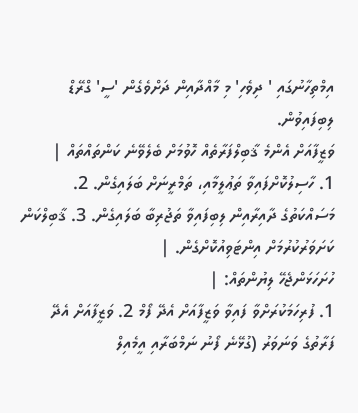އިމްތިހާނުގައި ' ދިވެހި' މި މާއްދާއިން ދަށްވެގެން 'ސީ' ގްރޭޑް ލިބިފައިވުން.
ވަޒީފާއަށް އެންމެ ޤާބިލްފަރާތެއް ހޮވުމަށް ބެލެވޭނެ ކަންތައްތައް |
1. ހާސިލުކޮށްފައިވާ ތަޢުލީމާއި، ތަމްރީނަށް ބަލައިގެން. 2. މަސައްކަތުގެ ދާއިރާއިން ލިބިފައިވާ ތަޖުރިބާ ބަލައިގެން. 3. ޤާބިލްކަން ކަށަވަރުކުރުމަށް އިންޓަވިއުކޮށްގެން. |
ހުށަހަޅަންޖެހޭ ލިޔުންތައް: |
1. ފުރިހަމަކުރަށްވާ ފައިވާ ވަޒީފާއަށް އެދޭ ފޯމް 2. ވަޒީފާއަށް އެދޭ ފަރާތުގެ ވަނަވަރު (ގުޅޭނެ ފޯނު ނަމްބަރާއި އީމެއިލް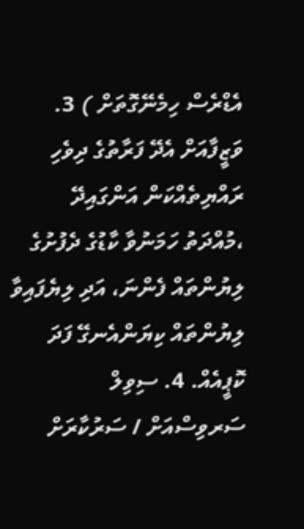އެޑްރެސް ހިމެނޭގޮތަށް ) 3. ވަޒީފާއަށް އެދޭ ފަރާތުގެ ދިވެހި ރައްޔިތެއްކަން އަންގައިދޭ ،މުއްދަތު ހަމަނުވާ ކާޑުގެ ދެފުށުގެ ލިޔުންތައް ފެންނަ، އަދި ލިޔެފައިވާ ލިޔުންތައް ކިޔަންއެނގޭ ފަދަ ކޮޕީއެއް. 4. ސިވިލް ސަރވިސްއަށް / ސަރުކާރަށް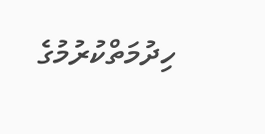ހިދުމަތްކުރުމުގެ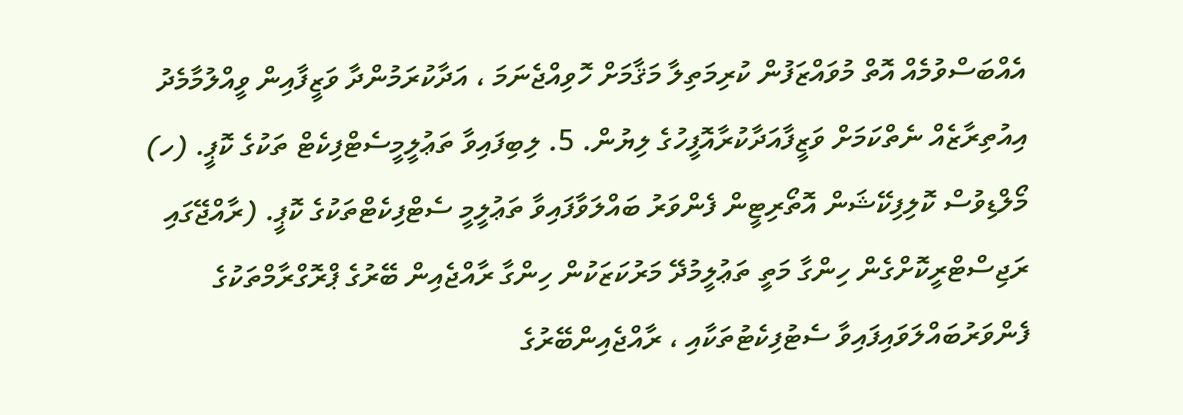އެއްބަސްވުމެއް އޮތް މުވައްޒަފުން ކުރިމަތިލާ މަޤާމަށް ހޮވިއްޖެނަމަ ، އަދާކުރަމުންދާ ވަޒީފާއިން ވީއްލުމާމެދު އިއުތިރާޒެއް ނެތްކަމަށް ވަޒީފާއަދާކުރާއޮފީހުގެ ލިޔުން. 5. ލިބިފައިވާ ތަޢުލީމީސެޓްފިކެޓް ތަކުގެ ކޮޕީ. (ހ) މޯލްޑިވުސް ކޮލިފިކޭޝަން އޮތޯރިޓީން ފެންވަރު ބައްލަވާފައިވާ ތަޢުލީމީ ސެޓްފިކެޓްތަކުގެ ކޮޕީ. (ރާއްޖޭގައި ރަޖިސްޓްރީކޮށްގެން ހިންގާ މަތީ ތަޢުލީމުދޭ މަރުކަޒަކުން ހިންގާ ރާއްޖެއިން ބޭރުގެ ޕްރޮގްރާމްތަކުގެ ފެންވަރުބައްލަވައިފައިވާ ސެޓުފިކެޓުތަކާއި ، ރާއްޖެއިންބޭރުގެ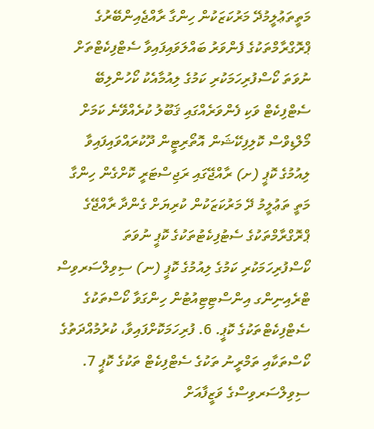މަތީތަޢުލީމުދޭ މަރުކަޒަކުން ހިންގާ ރާއްޖެއިންބޭރުގެ ޕްރޮގްރާމްތަކުގެ ފެންވަރު ބައްލަވައިފައިވާ ސެޓްފިކެޓްތަށް ނުވަތަ ކޯސްފުރިހަމަކުރި ކަމުގެ ލިއުމާއެކު ކޯހުންލިބޭ ސެޓްފިކެޓް ވަކި ފެންވަރެއްގައި ޤަބޫލު ކުރެއްވޭނެ ކަމަށް މޯލްޑިވްސް ކޮލިފިކޭޝަން އޮތޯރިޓީން ދޫކުރައްވައިފައިވާ ލިއުމުގެ ކޮޕީ (ށ) ރާއްޖޭގައި ރަޖިސްޓަރީ ކޮށްގެން ހިންގާ މަތީ ތަޢުލީމު ދޭ މަރުކަޒަކުން ކުރިޔަށް ގެންދާ ރާއްޖޭގެ ޕްރޮގްރާމްތަކުގެ ސެޓުފިކެޓުތަކުގެ ކޮޕީ ނުވަތަ ކޯސްފުރިހަމަކުރި ކަމުގެ ލިއުމުގެ ކޮޕީ (ނ) ސިވިލްސަރވިސް ޓްރެއިނިންގ އިންސްޓިޓިއުޓުން ހިންގަވާ ކޯސްތަކުގެ ސެޓްފިކެޓްތަކުގެ ކޮޕީ. 6. ފުރިހަމަކޮށްފައިވާ، ކުރުމުއްދަތުގެ ކޯސްތަކާއި ތަމްރީނު ތަކުގެ ސެޓްފިކެޓް ތަކުގެ ކޮޕީ 7. ސިވިލްސަރވިސްގެ ވަޒީފާއަށް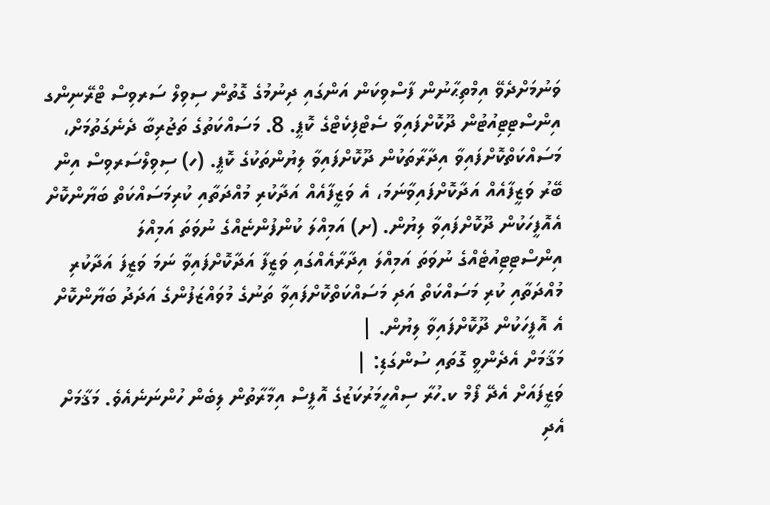ވަނުމަށްދެވޭ އިމްތިޙާނުން ފާސްވިކަން އަންގައި ދިނުމުގެ ގޮތުން ސިވިލް ސަރވިސް ޓްރޭނިންގ އިންސްޓިޓިއުޓުން ދޫކޮށްފައިވާ ސެޓްފިކެޓްގެ ކޮޕީ. 8. މަސައްކަތުގެ ތަޖުރިބާ ދެނެގަތުމަށް، މަސައްކަތްކޮށްފައިވާ އިދާރާތަކުން ދޫކޮށްފައިވާ ލިޔުންތަކުގެ ކޮޕީ. (ހ) ސިވިލްސަރވިސް އިން ބޭރު ވަޒީފާއެއް އަދާކޮށްފައިވާނަމަ، އެ ވަޒީފާއެއް އަދާކުރި މުއްދަތާއި ކުރިމަސައްކަތް ބަޔާންކޮށް އެއޮފީހަކުން ދޫކޮށްފައިވާ ލިޔުން. (ށ) އަމިއްލަ ކުންފުންޏެއްގެ ނުވަތަ އަމިއްލަ އިންސްޓިޓިއުޓެއްގެ ނުވަތަ އަމިއްލަ އިދާރާއެއްގައި ވަޒީފާ އަދާކޮށްފައިވާ ނަމަ ވަޒީފަ އަދާކުރި މުއްދަތާއި ކުރި މަސައްކަތް އަދި މަސައްކަތްކޮށްފައިވާ ތަނުގެ މުވައްޒަފުންގެ އަދަދު ބަޔާންކޮށް އެ އޮފީހަކުން ދޫކޮށްފައިވާ ލިޔުން. |
މަޤާމަށް އެދެންވީ ގޮތައި ސުންގަޑި: |
ވަޒީފައަށް އެދޭ ފޯމް ކ.ހުރާ ސިއްހީމަރުކަޒުގެ އޮފީސް އިމާރާތުން ލިބެން ހުންނަނެއެވެ. މަޤާމަށް އެދި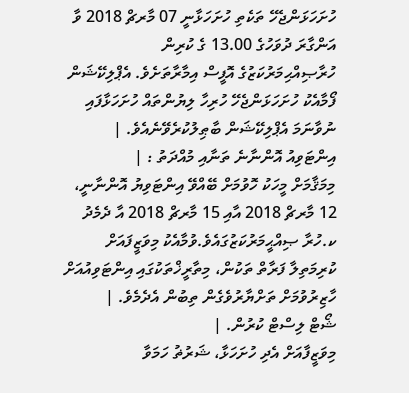ހުށަހަޅަންޖެހޭ ތަކެތި ހުށަހަޅާނީ 07 މާރޗް 2018 ވާ އަންގާރަ ދުވަހުގެ 13.00 ގެ ކުރިން ހުރާޞިއްޙިމަރުކަޒުގެ އޮފީސް އިމާރާތަށެވެ. އެޕްލިކޭޝަން ފޯމާއެކު ހުށަހަޅަންޖެހޭ ހުރިހާ ލިޔުންތައް ހުށަހަޅާފައި ނުވާނަމަ އެޕްލިކޭޝަން ބާޠިލުކުރެވޭނެއެވެ. |
އިންޓަވިއު އޮންނާނެ ތަނާއި މުއްދަތު : |
މިމަޤާމަށް މީހަކު ހޮވުމަށް ބޭއްވޭ އިންޓަވިޔު އޮންނާނީ، 12 މާރޗް 2018 އާއި 15 މާރޗް 2018 އާ ދެމެދު ކ.ހުރާ ޞިއްޙީމަރުކަޒުގައެވެ.ވުމާއެކު މިވަޒީފައަށް ކުރިމަތިލާ ފަރާތް ތަކުން، މިތާރީޚްތަކުގައި އިންޓަވިއުއަށް ހާޒިރުވުމަށް ތަށްޔާރުވެގެން ތިބުން އެދެމެވެ. |
ޝޯޓް ލިސްޓް ކުރުން. |
މިވަޒީފާއަށް އެދި ހުށަހަޅާ، ޝަރުޡު ހަމަވާ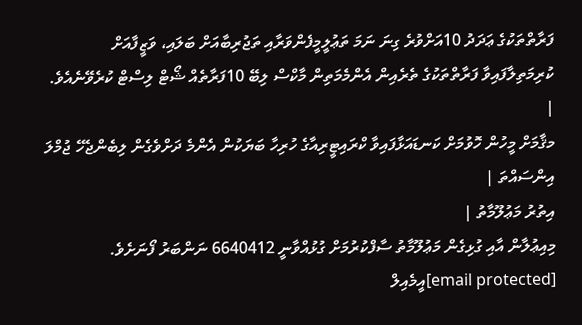ފަރާތްތަކުގެ ޢަދަދު 10އަށްވުރެ ގިނަ ނަމަ ތަޢުލީމީފެންވަރާއި ތަޖުރިބާއަށް ބަލައި، ވަޒީފާއަށް ކުރިމަތިލާފައިވާ ފަރާތްތަކުގެ ތެރެއިން އެންމެމަތިން މާކްސް ލިބޭ 10ފަރާތެއް ޝޯޓް ލިސްޓް ކުރެވޭނެއެވެ. |
މޤާމަށް މީހުން ހޮވުމަށް ކަނޑައަޅާފައިވާ ކްރައިޓީރިއާގެ ހުރިހާ ބަޔަކުން އެންމެ ދަށްވެގެން ލިބެންޖެހޭ ޖުމްލަ އިންސައްތަ |
އިތުރު މަޢުލޫމާތު |
މިއިޢުލާން އާއި ގުޅިގެން މަޢުލޫމާތު ސާފްކުރުމަށް ގުޅުއްވާނީ 6640412 ނަންބަރު ފޯނަށެވެ.
[email protected]އީމެއިލް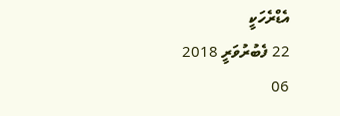އެޑްރެހަކީ
22 ފެބުރުވަރީ 2018
06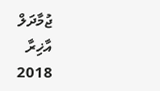ޖުމާދަލް އާޚިރާ 2018